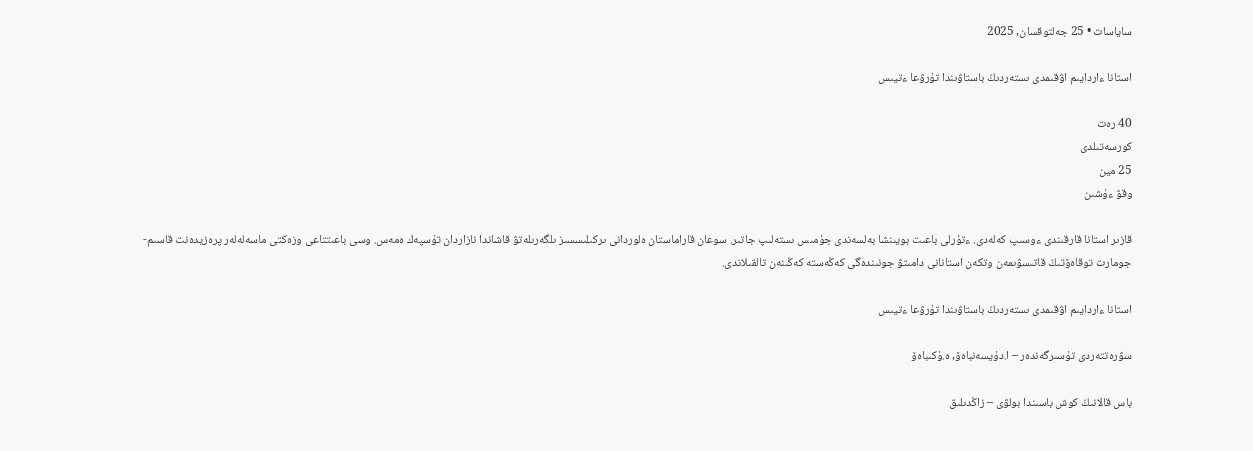ساياسات • 25 جەلتوقسان, 2025

استانا ءاردايىم اۋقىمدى ىستەردىڭ باستاۋىندا تۇرۋعا ءتيىس

40 رەت
كورسەتىلدى
25 مين
وقۋ ءۇشىن

قازىر استانا قارقىندى ءوسىپ كەلەدى. ءتۇرلى باعىت بويىنشا بەلسەندى جۇمىس ىستەلىپ جاتىر. سوعان قاراماستان ەلوردانى ىركىلىسسىز ىلگەرىلەتۋ قاشاندا نازاردان تۇسپەك ەمەس. وسى باعىتتاعى وزەكتى ماسەلەلەر پرەزيدەنت قاسىم-جومارت توقاەۆتىڭ قاتىسۋىمەن وتكەن استانانى دامىتۋ جونىندەگى كەڭەستە كەڭىنەن تالقىلاندى.

استانا ءاردايىم اۋقىمدى ىستەردىڭ باستاۋىندا تۇرۋعا ءتيىس

سۋرەتتەردى تۇسىرگەندەر – ا.دۇيسەنباەۆ, ە.ۇكىباەۆ

باس قالانىڭ كوش باسىندا بولۋى – زاڭدىلىق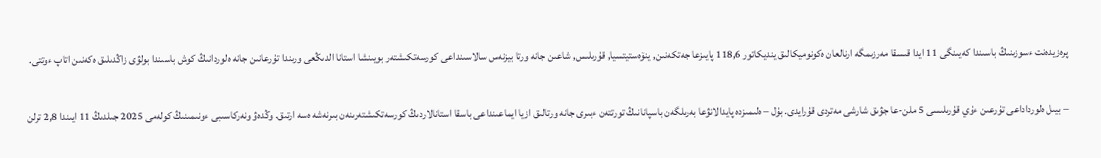پرەزيدەنت ءسوزىنىڭ باسىندا كەيىنگى 11 ايدا قىسقا مەرزىمگە ارنالعان ەكونوميكالىق ينديكاتور 118,6 پايىزعا جەتكەنىن, ينۆەستيتسيا, قۇرىلىس, شاعىن جانە ورتا بيزنەس سالاسىنداعى كورسەتكىشتەر بويىنشا استانا الدىڭعى ورىندا تۇرعانىن جانە ەلوردانىڭ كوش باسىندا بولۋى زاڭدىلىق ەكەنىن اتاپ ءوتتى.

– بيىل ەلورداداعى تۇرعىن ءۇي قۇرىلىسى 5 ملن-عا جۋىق شارشى مەتردى قۇرايدى. بۇل – ەلىمىزدە پايدالانۋعا بەرىلگەن باسپانانىڭ تورتتەن ءبىرى جانە ورتالىق ازيا ايماعىنداعى باسقا استانالاردىڭ كورسەتكىشتەرىنەن بىرنەشە ەسە ارتىق. وڭدەۋ ونەركاسىبى ءونىمىنىڭ كولەمى 2025 جىلدىڭ 11 ايىندا 2,8 ترلن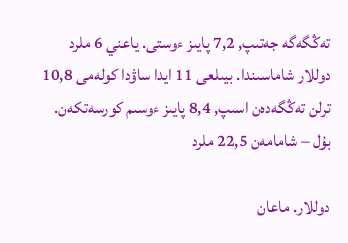تەڭگەگە جەتىپ, 7,2 پايىز ءوستى. ياعني 6 ملرد دوللار شاماسىندا. بيىلعى 11 ايدا ساۋدا كولەمى 10,8 ترلن تەڭگەدەن اسىپ, 8,4 پايىز ءوسىم كورسەتكەن. بۇل – شامامەن 22,5 ملرد

دوللار. ماعان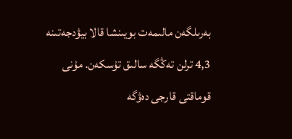بەرىلگەن مالىمەت بويىنشا قالا بيۋدجەتىنە 4,3 ترلن تەڭگە سالىق تۇسكەن. مۇنى قوماقتى قارجى دەۋگە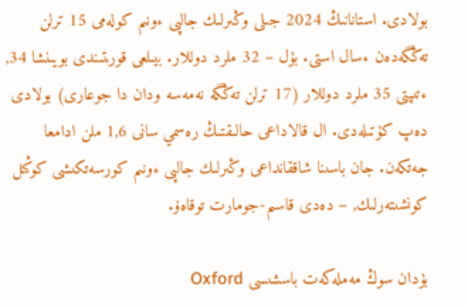بولادى. استانانىڭ 2024 جىلى وڭىرلىك جالپى ءونىم كولەمى 15 ترلن تەڭگەدەن ءسال استى. بۇل – 32 ملرد دوللار. بيىلعى قورىتىندى بويىنشا 34, ءتىپتى 35 ملرد دوللار (17 ترلن تەڭگە نەمەسە ودان دا جوعارى) بولادى دەپ كۇتىلەدى. ال قالاداعى حالىقتىڭ رەسمي سانى 1,6 ملن ادامعا جەتكەن. جان باسىنا شاققانداعى وڭىرلىك جالپى ءونىم كورسەتكىشى كوڭىل كونشىتەرلىك, – دەدى قاسىم-جومارت توقاەۆ.

بۇدان سوڭ مەملەكەت باسشىسى Oxford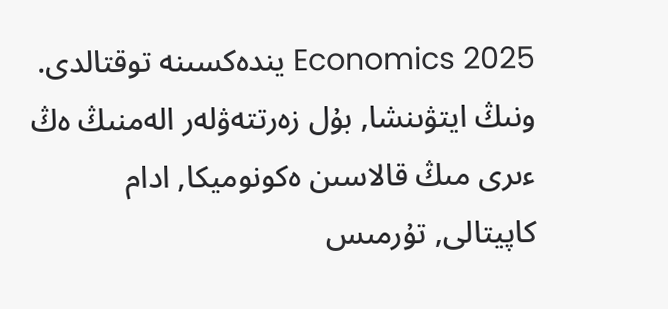Economics 2025 يندەكسىنە توقتالدى. ونىڭ ايتۋىنشا, بۇل زەرتتەۋلەر الەمنىڭ ەڭ ءىرى مىڭ قالاسىن ەكونوميكا, ادام كاپيتالى, تۇرمىس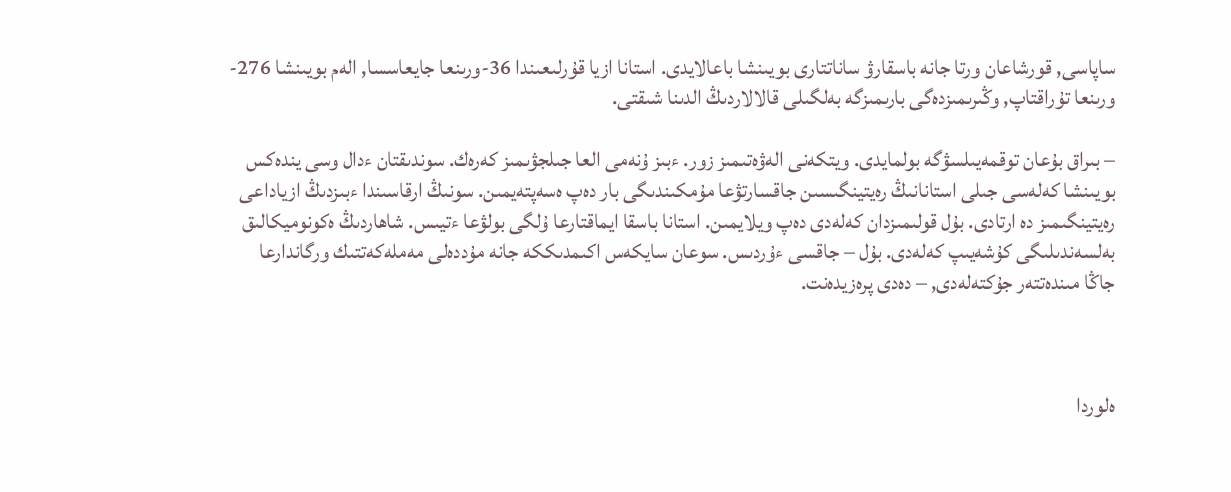ساپاسى, قورشاعان ورتا جانە باسقارۋ ساناتتارى بويىنشا باعالايدى. استانا ازيا قۇرلىعىندا 36-ورىنعا جايعاسسا, الەم بويىنشا 276-ورىنعا تۇراقتاپ, وڭىرىمىزدەگى بارىمىزگە بەلگىلى قالالاردىڭ الدىنا شىقتى.

– بىراق بۇعان توقمەيىلسۋگە بولمايدى. ويتكەنى الەۋەتىمىز زور. ءبىز ۇنەمى العا جىلجۋىمىز كەرەك. سوندىقتان ءدال وسى يندەكس بويىنشا كەلەسى جىلى استانانىڭ رەيتينگىسىن جاقسارتۋعا مۇمكىندىگى بار دەپ ەسەپتەيمىن. سونىڭ ارقاسىندا ءبىزدىڭ ازياداعى رەيتينگىمىز دە ارتادى. بۇل قولىمىزدان كەلەدى دەپ ويلايمىن. استانا باسقا ايماقتارعا ۇلگى بولۋعا ءتيىس. شاھاردىڭ ەكونوميكالىق بەلسەندىلىگى كۇشەيىپ كەلەدى. بۇل – جاقسى ءۇردىس. سوعان سايكەس اكىمدىككە جانە مۇددەلى مەملەكەتتىك ورگاندارعا جاڭا مىندەتتەر جۇكتەلەدى, – دەدى پرەزيدەنت.



ەلوردا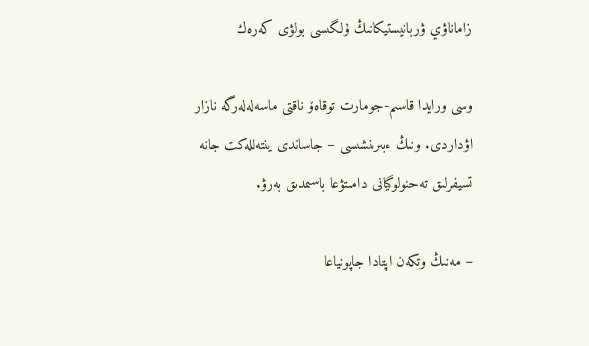زاماناۋي ۋربانيستيكانىڭ ۇلگىسى بولۋى كەرەك

وسى ورايدا قاسىم-جومارت توقاەۆ ناقتى ماسەلەلەرگە نازار اۋداردى. ونىڭ ءبىرىنشىسى – جاساندى ينتەللەكت جانە تسيفرلىق تەحنولوگيانى دامىتۋعا باسىمدىق بەرۋ.

– مەنىڭ وتكەن اپتادا جاپونياعا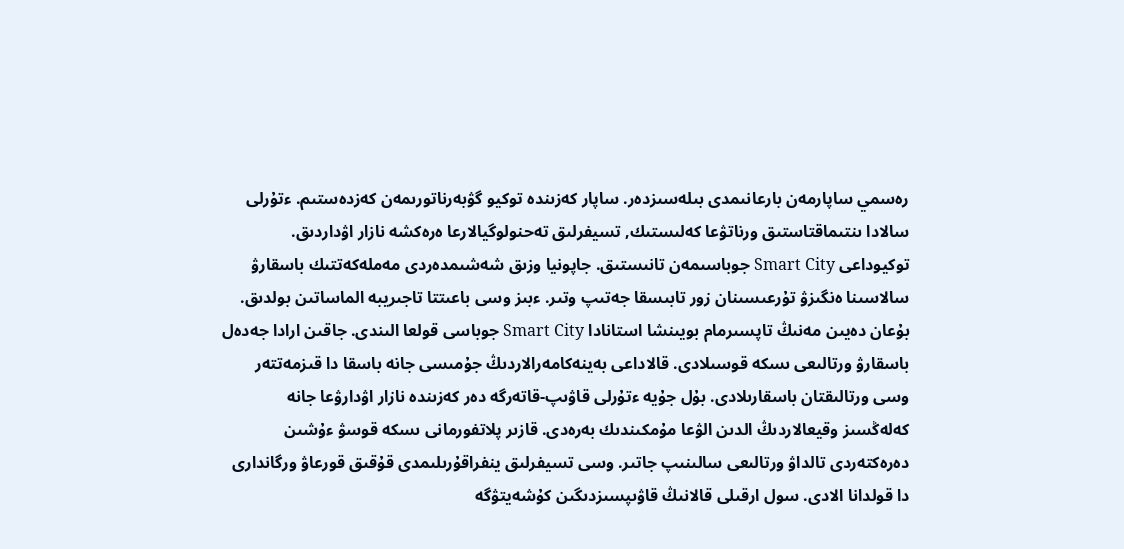رەسمي ساپارمەن بارعانىمدى بىلەسىزدەر. ساپار كەزىندە توكيو گۋبەرناتورىمەن كەزدەستىم. ءتۇرلى سالادا ىنتىماقتاستىق ورناتۋعا كەلىستىك, تسيفرلىق تەحنولوگيالارعا ەرەكشە نازار اۋداردىق. توكيوداعى Smart City جوباسىمەن تانىستىق. جاپونيا وزىق شەشىمدەردى مەملەكەتتىك باسقارۋ سالاسىنا ەنگىزۋ تۇرعىسىنان زور تابىسقا جەتىپ وتىر. ءبىز وسى باعىتتا تاجىريبە الماساتىن بولدىق. بۇعان دەيىن مەنىڭ تاپسىرمام بويىنشا استانادا Smart City جوباسى قولعا الىندى. جاقىن ارادا جەدەل باسقارۋ ورتالىعى ىسكە قوسىلادى. قالاداعى بەينەكامەرالاردىڭ جۇمىسى جانە باسقا دا قىزمەتتەر وسى ورتالىقتان باسقارىلادى. بۇل جۇيە ءتۇرلى قاۋىپ-قاتەرگە دەر كەزىندە نازار اۋدارۋعا جانە كەلەڭسىز وقيعالاردىڭ الدىن الۋعا مۇمكىندىك بەرەدى. قازىر پلاتفورمانى ىسكە قوسۋ ءۇشىن دەرەكتەردى تالداۋ ورتالىعى سالىنىپ جاتىر. وسى تسيفرلىق ينفراقۇرىلىمدى قۇقىق قورعاۋ ورگاندارى دا قولدانا الادى. سول ارقىلى قالانىڭ قاۋىپسىزدىگىن كۇشەيتۋگە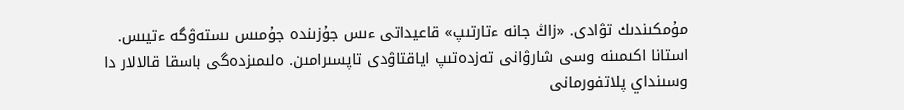مۇمكىندىك تۋادى. «زاڭ جانە ءتارتىپ» قاعيداتى ءىس جۇزىندە جۇمىس ىستەۋگە ءتيىس. استانا اكىمىنە وسى شارۋانى تەزدەتىپ اياقتاۋدى تاپسىرامىن. ەلىمىزدەگى باسقا قالالار دا وسىنداي پلاتفورمانى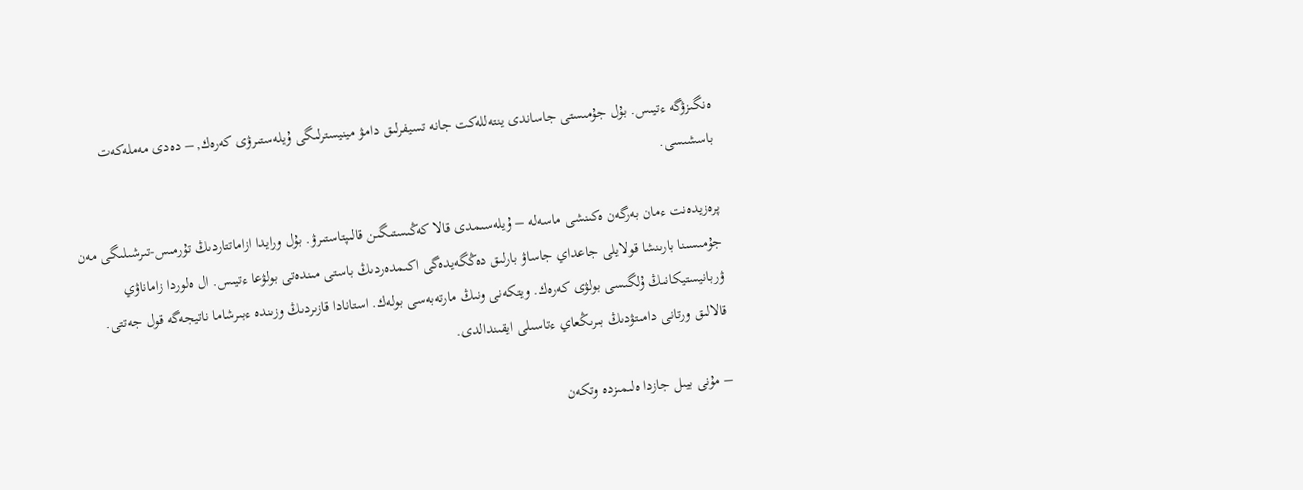ەنگىزۋگە ءتيىس. بۇل جۇمىستى جاساندى ينتەللەكت جانە تسيفرلىق دامۋ مينيسترلىگى ۇيلەستىرۋى كەرەك, – دەدى مەملەكەت باسشىسى.

پرەزيدەنت ءمان بەرگەن ەكىنشى ماسەلە – ۇيلەسىمدى قالا كەڭىستىگىن قالىپتاستىرۋ. بۇل ورايدا ازاماتتاردىڭ تۇرمىس-تىرشىلىگى مەن جۇمىسىنا بارىنشا قولايلى جاعداي جاساۋ بارلىق دەڭگەيدەگى اكىمدەردىڭ باستى مىندەتى بولۋعا ءتيىس. ال ەلوردا زاماناۋي ۋربانيستيكانىڭ ۇلگىسى بولۋى كەرەك. ويتكەنى ونىڭ مارتەبەسى بولەك. استانادا قازىردىڭ وزىندە ءبىرشاما ناتيجەگە قول جەتتى. قالالىق ورتانى دامىتۋدىڭ بىرىڭعاي ءتاسىلى ايقىندالدى.

– مۇنى بيىل جازدا ەلىمىزدە وتكەن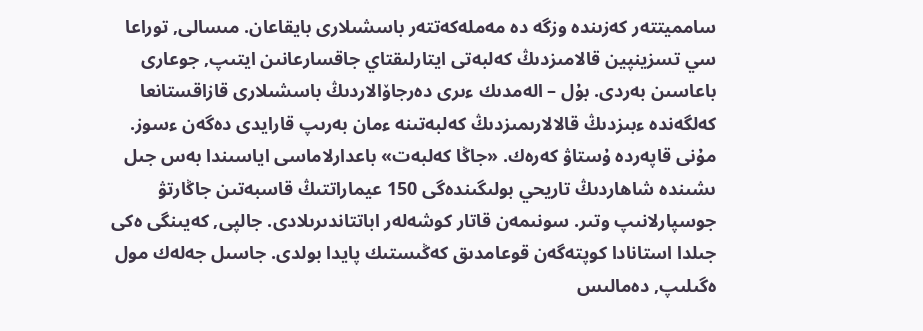سامميتتەر كەزىندە وزگە دە مەملەكەتتەر باسشىلارى بايقاعان. مىسالى, توراعا سي تسزينپين قالامىزدىڭ كەلبەتى ايتارلىقتاي جاقسارعانىن ايتىپ, جوعارى باعاسىن بەردى. بۇل – الەمدىك ءىرى دەرجاۆالاردىڭ باسشىلارى قازاقستانعا كەلگەندە ءبىزدىڭ قالالارىمىزدىڭ كەلبەتىنە ءمان بەرىپ قارايدى دەگەن ءسوز. مۇنى قاپەردە ۇستاۋ كەرەك. «جاڭا كەلبەت» باعدارلاماسى اياسىندا بەس جىل ىشىندە شاھاردىڭ تاريحي بولىگىندەگى 150 عيماراتتىڭ قاسبەتىن جاڭارتۋ جوسپارلانىپ وتىر. سونىمەن قاتار كوشەلەر اباتتاندىرىلادى. جالپى, كەيىنگى ەكى جىلدا استانادا كوپتەگەن قوعامدىق كەڭىستىك پايدا بولدى. جاسىل جەلەك مول ەگىلىپ, دەمالىس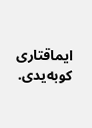ايماقتارى كوبەيدى.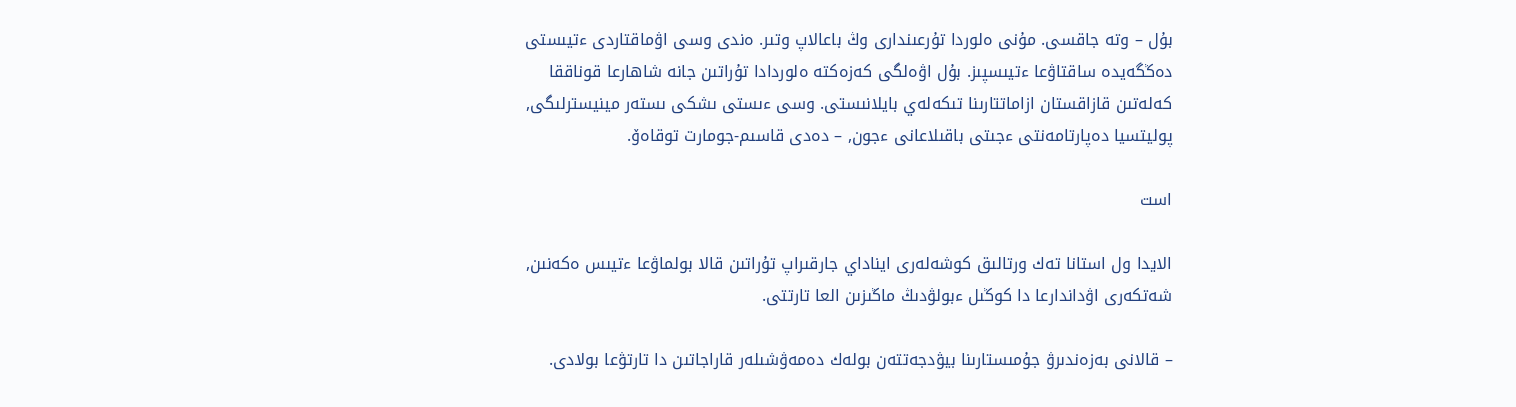بۇل – وتە جاقسى. مۇنى ەلوردا تۇرعىندارى وڭ باعالاپ وتىر. ەندى وسى اۋماقتاردى ءتيىستى دەڭگەيدە ساقتاۋعا ءتيىسپىز. بۇل اۋەلگى كەزەكتە ەلوردادا تۇراتىن جانە شاھارعا قوناققا كەلەتىن قازاقستان ازاماتتارىنا تىكەلەي بايلانىستى. وسى ءىستى ىشكى ىستەر مينيسترلىگى, پوليتسيا دەپارتامەنتى ءجىتى باقىلاعانى ءجون, – دەدى قاسىم-جومارت توقاەۆ.

است

الايدا ول استانا تەك ورتالىق كوشەلەرى ايناداي جارقىراپ تۇراتىن قالا بولماۋعا ءتيىس ەكەنىن, شەتكەرى اۋداندارعا دا كوڭىل ءبولۋدىڭ ماڭىزىن العا تارتتى.

– قالانى بەزەندىرۋ جۇمىستارىنا بيۋدجەتتەن بولەك دەمەۋشىلەر قاراجاتىن دا تارتۋعا بولادى.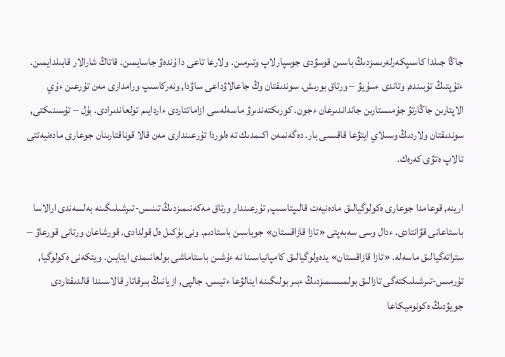جاڭا جىلدا كاسىپكەرلەرىمىزدىڭ باسىن قوسۋدى جوسپارلاپ وتىرمىن. ولارعا تاعى دا ۇندەۋ جاسايمىن. قاتاڭ شارالار قابىلدايمىن. ءتۇپتىڭ تۇبىندە, وتاندى ءسۇيۋ – ورتاق بورىش. سوندىقتان وڭ جاعالاۋداعى ساۋدا, ونەركاسىپ ورامدارى مەن تۇرعىن ءۇي الاپتارىن جاڭارتۋ جۇمىستارىن جانداندىرعان ءجون. كورىكتەندىرۋ ماسەلەسى ازاماتتاردى ءاردايىم تولعاندىرادى. بۇل – تۇسىنىكتى, سوندىقتان ولاردىڭ وسىلاي ايتۋعا قاقىسى بار. دەگەنمەن اكىمدىك تە ەلوردا تۇرعىندارى مەن قالا قوناقتارىنان جوعارى مادەنيەتتى تالاپ ەتۋى كەرەك.

ارينە, قوعامدا جوعارى ەكولوگيالىق مادەنيەت قالىپتاسىپ, تۇرعىندار ورتاق مەكەنىمىزدىڭ تىنىس-تىرشىلىگىنە بەلسەندى ارالاسا باستاعانى قۋانتادى. ءدال وسى سەبەپتى «تازا قازاقستان» جوباسىن باستادىم. ونى بۇكىل ەل قولدادى. قورشاعان ورتانى قورعاۋ – ستراتەگيالىق ماسەلە. «تازا قازاقستان» يدەولوگيالىق كامپانياسىنا نە ءۇشىن باستاماشى بولعانىمدى ايتايىن. ويتكەنى ەكولوگيا, تۇرمىس-تىرشىلىكتەگى تازالىق بولمىسىمىزدىڭ ءبىر بولىگىنە اينالۋعا ءتيىس. جالپى, ازيانىڭ بىرقاتار قالاسىندا قالدىقتاردى جويۋدىڭ ەكونوميكاعا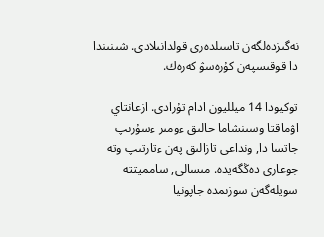نەگىزدەلگەن تاسىلدەرى قولدانىلادى. شىنىندا دا قوقىسپەن كۇرەسۋ كەرەك.

توكيودا 14 ميلليون ادام تۇرادى. ازعانتاي اۋماقتا وسىنشاما حالىق ءومىر ءسۇرىپ جاتسا دا, ونداعى تازالىق پەن ءتارتىپ وتە جوعارى دەڭگەيدە. مىسالى, سامميتتە سويلەگەن سوزىمدە جاپونيا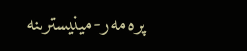پرەمەر-مينيسترىنە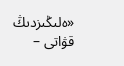«ەلىڭىزدىڭ قۋاتى –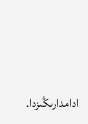ادامدارىڭىزدا.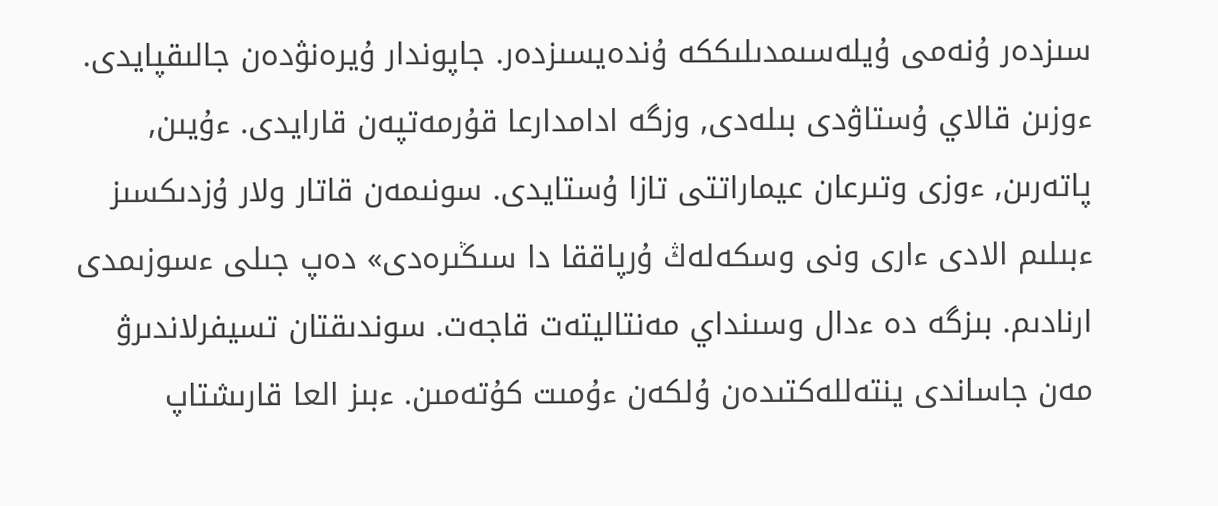سىزدەر ۇنەمى ۇيلەسىمدىلىككە ۇندەيسىزدەر. جاپوندار ۇيرەنۋدەن جالىقپايدى. ءوزىن قالاي ۇستاۋدى بىلەدى, وزگە ادامدارعا قۇرمەتپەن قارايدى. ءۇيىن, پاتەرىن, ءوزى وتىرعان عيماراتتى تازا ۇستايدى. سونىمەن قاتار ولار ۇزدىكسىز ءبىلىم الادى ءارى ونى وسكەلەڭ ۇرپاققا دا سىڭىرەدى» دەپ جىلى ءسوزىمدى ارنادىم. بىزگە دە ءدال وسىنداي مەنتاليتەت قاجەت. سوندىقتان تسيفرلاندىرۋ مەن جاساندى ينتەللەكتىدەن ۇلكەن ءۇمىت كۇتەمىن. ءبىز العا قارىشتاپ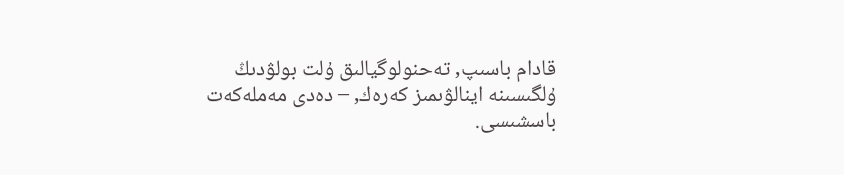قادام باسىپ, تەحنولوگيالىق ۇلت بولۋدىڭ ۇلگىسىنە اينالۋىمىز كەرەك, – دەدى مەملەكەت باسشىسى.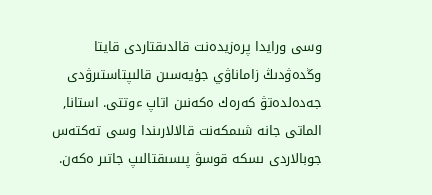وسى ورايدا پرەزيدەنت قالدىقتاردى قايتا وڭدەۋدىڭ زاماناۋي جۇيەسىن قالىپتاستىرۋدى جەدەلدەتۋ كەرەك ەكەنىن اتاپ ءوتتى. استانا, الماتى جانە شىمكەنت قالالارىندا وسى تەكتەس جوبالاردى ىسكە قوسۋ پىسىقتالىپ جاتىر ەكەن.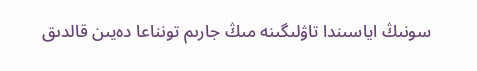سونىڭ اياسىندا تاۋلىگىنە مىڭ جارىم تونناعا دەيىن قالدىق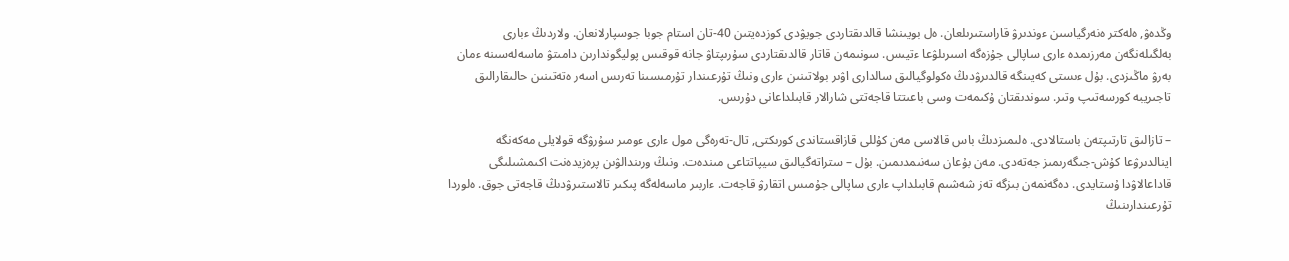وڭدەۋ, ەلەكتر ەنەرگياسىن ءوندىرۋ قاراستىرىلعان. ەل بويىنشا قالدىقتاردى جويۋدى كوزدەيتىن 40-تان استام جوبا جوسپارلانعان. ولاردىڭ ءبارى بەلگىلەنگەن مەرزىمدە ءارى ساپالى جۇزەگە اسىرىلۋعا ءتيىس. سونىمەن قاتار قالدىقتاردى سۇرىپتاۋ جانە قوقىس پوليگوندارىن دامىتۋ ماسەلەسىنە ءمان بەرۋ ماڭىزدى. بۇل ءىستى كەيىنگە قالدىرۋدىڭ ەكولوگيالىق سالدارى اۋىر بولاتىنىن ءارى ونىڭ تۇرعىندار تۇرمىسىنا تەرىس اسەر ەتەتىنىن حالىقارالىق تاجىريبە كورسەتىپ وتىر. سوندىقتان ۇكىمەت وسى باعىتتا قاجەتتى شارالار قابىلداعانى دۇرىس.

– تازالىق تارتىپتەن باستالادى. ەلىمىزدىڭ باس قالاسى مەن كۇللى قازاقستاندى كورىكتى, تال-تەرەگى مول ءارى ءومىر سۇرۋگە قولايلى مەكەنگە اينالدىرۋعا كۇش-جىگەرىمىز جەتەدى. مەن بۇعان سەنىمدىمىن. بۇل – ستراتەگيالىق سيپاتتاعى مىندەت. ونىڭ ورىندالۋىن پرەزيدەنت اكىمشىلىگى قاداعالاۋدا ۇستايدى. دەگەنمەن بىزگە تەز شەشىم قابىلداپ ءارى ساپالى جۇمىس اتقارۋ قاجەت. ءاربىر ماسەلەگە پىكىر تالاستىرۋدىڭ قاجەتى جوق. ەلوردا تۇرعىندارىنىڭ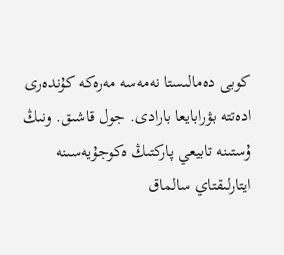كوبى دەمالىستا نەمەسە مەرەكە كۇندەرى ادەتتە بۋرابايعا بارادى. جول قاشىق. ونىڭ ۇستىنە تابيعي پاركتىڭ ەكوجۇيەسىنە ايتارلىقتاي سالماق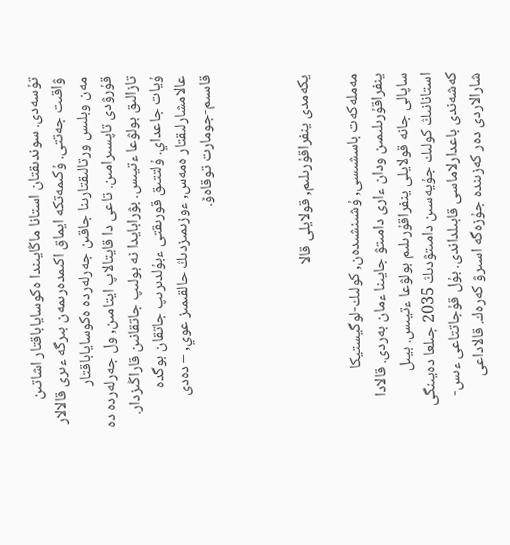تۇسەدى. سوندىقتان استانا ماڭايىندا ەكوساياباقتار اشاتىن ۋاقىت جەتتى. ۇكىمەتكە ايماق اكىمدەرىمەن بىرگە ءىرى قالالار مەن وبلىس ورتالىقتارىنا جاقىن جەرلەردە ەكوساياباقتار قۇرۋدى تاپسىرامىن. تاعى دا قايتالاپ ايتامىن, ول جەرلەردە دە تازالىق بولۋعا ءتيىس. بۋرابايدا نە بولىپ جاتقانىن قاراڭىزدار. ۇيات جاعداي. ۇلتتىق قورىقتى ءبۇلدىرىپ جاتقان بوگدە عالامشارلىقتار ەمەس, ءوزىمىزدىڭ حالقىمىز عوي, – دەدى قاسىم-جومارت توقاەۆ.



يكەمدى ينفراقۇرىلىم, قولايلى قالا

مەملەكەت باسشىسى, ۇشىنشىدەن, كولىك-لوگيستيكا ينفراقۇرىلىمىن ودان ءارى دامىتۋ جايىنا ءمان بەردى. قالادا ساپالى جانە قولايلى ينفراقۇرىلىم بولۋعا ءتيىس. بيىل استانانىڭ كولىك جۇيەسىن دامىتۋدىڭ 2035 جىلعا دەيىنگى كەشەندى باعدارلاماسى قابىلداندى. بۇل قۇجاتتاعى ءىس-شارالاردى دەر كەزىندە جۇزەگە اسىرۋ كەرەك. قالاداعى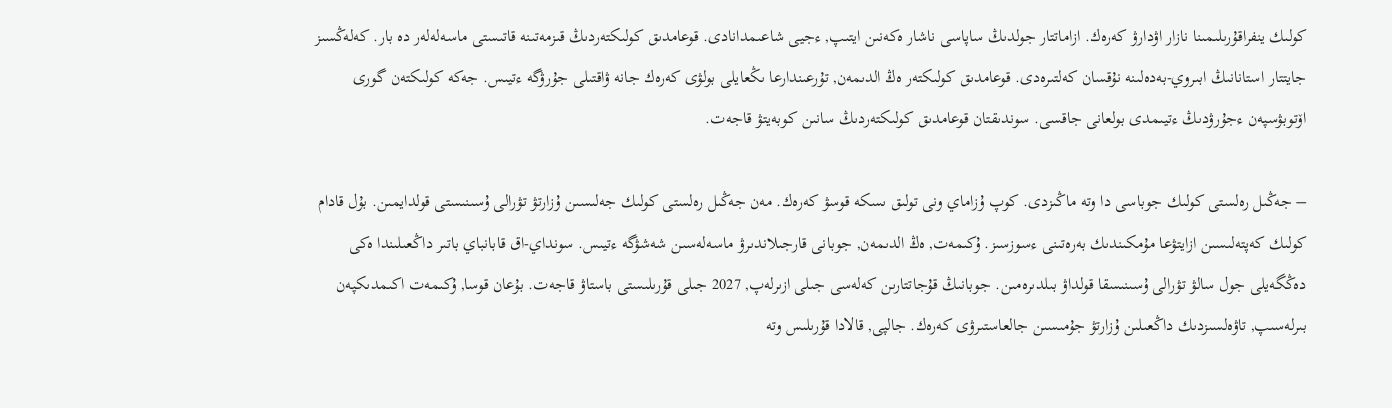كولىك ينفراقۇرىلىمىنا نازار اۋدارۋ كەرەك. ازاماتتار جولدىڭ ساپاسى ناشار ەكەنىن ايتىپ, ءجيى شاعىمدانادى. قوعامدىق كولىكتەردىڭ قىزمەتىنە قاتىستى ماسەلەلەر دە بار. كەلەڭسىز جايتتار استانانىڭ ابىروي-بەدەلىنە نۇقسان كەلتىرەدى. قوعامدىق كولىكتەر ەڭ الدىمەن, تۇرعىندارعا ىڭعايلى بولۋى كەرەك جانە ۋاقتىلى جۇرۋگە ءتيىس. جەكە كولىكتەن گورى اۆتوبۋسپەن ءجۇرۋدىڭ ءتيىمدى بولعانى جاقسى. سوندىقتان قوعامدىق كولىكتەردىڭ سانىن كوبەيتۋ قاجەت.

– جەڭىل رەلستى كولىك جوباسى دا وتە ماڭىزدى. كوپ ۇزاماي ونى تولىق ىسكە قوسۋ كەرەك. مەن جەڭىل رەلستى كولىك جەلىسىن ۇزارتۋ تۋرالى ۇسىنىستى قولدايمىن. بۇل قادام كولىك كەپتەلىسىن ازايتۋعا مۇمكىندىك بەرەتىنى ءسوزسىز. ۇكىمەت, ەڭ الدىمەن, جوبانى قارجىلاندىرۋ ماسەلەسىن شەشۋگە ءتيىس. سونداي-اق قابانباي باتىر داڭعىلىندا ەكى دەڭگەيلى جول سالۋ تۋرالى ۇسىنىسقا قولداۋ بىلدىرەمىن. جوبانىڭ قۇجاتتارىن كەلەسى جىلى ازىرلەپ, 2027 جىلى قۇرىلىستى باستاۋ قاجەت. بۇعان قوسا, ۇكىمەت اكىمدىكپەن بىرلەسىپ, تاۋەلسىزدىك داڭعىلىن ۇزارتۋ جۇمىسىن جالعاستىرۋى كەرەك. جالپى, قالادا قۇرىلىس وتە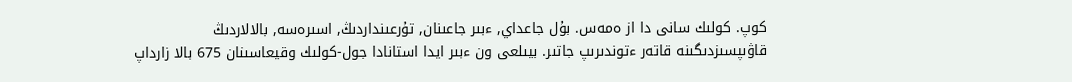كوپ. كولىك سانى دا از ەمەس. بۇل جاعداي, ءبىر جاعىنان, تۇرعىنداردىڭ, اسىرەسە, بالالاردىڭ قاۋىپسىزدىگىنە قاتەر ءتوندىرىپ جاتىر. بيىلعى ون ءبىر ايدا استانادا جول-كولىك وقيعاسىنان 675 بالا زارداپ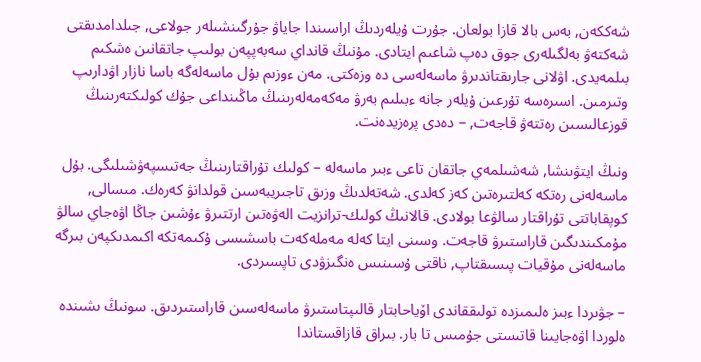شەككەن, بەس بالا قازا بولعان. جۇرت ۇيلەردىڭ اراسىندا جاياۋ جۇرگىنشىلەر جولاعى, جىلدامدىقتى شەكتەۋ بەلگىلەرى جوق دەپ شاعىم ايتادى. مۇنىڭ قانداي سەبەپپەن بولىپ جاتقانىن ەشكىم بىلمەيدى. اۋلانى جارىقتاندىرۋ ماسەلەسى دە وزەكتى. مەن ءوزىم بۇل ماسەلەگە باسا نازار اۋدارىپ وتىرمىن. اسىرەسە تۇرعىن ۇيلەر جانە ءبىلىم بەرۋ مەكەمەلەرىنىڭ ماڭىنداعى جۇك كولىكتەرىنىڭ قوزعالىسىن رەتتەۋ قاجەت, – دەدى پرەزيدەنت.

ونىڭ ايتۋىنشا, شەشىلمەي جاتقان تاعى ءبىر ماسەلە – كولىك تۇراقتارىنىڭ جەتىسپەۋشىلىگى. بۇل ماسەلەنى رەتكە كەلتىرەتىن كەز كەلدى. شەتەلدىڭ وزىق تاجىريبەسىن قولدانۋ كەرەك. مىسالى, كوپقاباتتى تۇراقتار سالۋعا بولادى. قالانىڭ كولىك-ترانزيت الەۋەتىن ارتتىرۋ ءۇشىن جاڭا اۋەجاي سالۋ مۇمكىندىگىن قاراستىرۋ قاجەت. وسىنى ايتا كەلە مەملەكەت باسشىسى ۇكىمەتكە اكىمدىكپەن بىرگە ماسەلەنى مۇقيات پىسىقتاپ, ناقتى ۇسىنىس ەنگىزۋدى تاپسىردى.

– جۋىردا ءبىز ەلىمىزدە تولىققاندى اۆياحابتار قالىپتاستىرۋ ماسەلەسىن قاراستىردىق. سونىڭ ىشىندە ەلوردا اۋەجايىنا قاتىستى جۇمىس تا بار. بىراق قازاقستاندا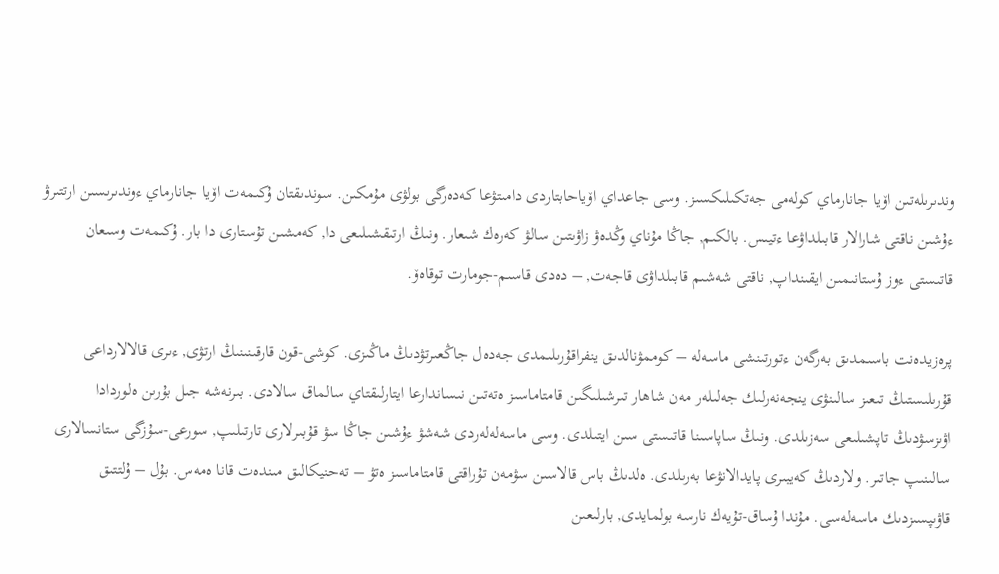وندىرىلەتىن اۆيا جانارماي كولەمى جەتكىلىكسىز. وسى جاعداي اۆياحابتاردى دامىتۋعا كەدەرگى بولۋى مۇمكىن. سوندىقتان ۇكىمەت اۆيا جانارماي ءوندىرىسىن ارتتىرۋ ءۇشىن ناقتى شارالار قابىلداۋعا ءتيىس. بالكىم, جاڭا مۇناي وڭدەۋ زاۋىتىن سالۋ كەرەك شىعار. ونىڭ ارتىقشىلىعى دا, كەمشىن تۇستارى دا بار. ۇكىمەت وسىعان قاتىستى ءوز ۇستانىمىن ايقىنداپ, ناقتى شەشىم قابىلداۋى قاجەت, – دەدى قاسىم-جومارت توقاەۆ.

پرەزيدەنت باسىمدىق بەرگەن ءتورتىنشى ماسەلە – كوممۋنالدىق ينفراقۇرىلىمدى جەدەل جاڭعىرتۋدىڭ ماڭىزى. كوشى-قون قارقىنىنىڭ ارتۋى, ءىرى قالالارداعى قۇرىلىستىڭ تىعىز سالىنۋى ينجەنەرلىك جەلىلەر مەن شاھار تىرشىلىگىن قامتاماسىز ەتەتىن نىساندارعا ايتارلىقتاي سالماق سالادى. بىرنەشە جىل بۇرىن ەلوردادا اۋىزسۋدىڭ تاپشىلىعى سەزىلدى. ونىڭ ساپاسىنا قاتىستى سىن ايتىلدى. وسى ماسەلەلەردى شەشۋ ءۇشىن جاڭا سۋ قۇبىرلارى تارتىلىپ, سورعى-سۇزگى ستانسالارى سالىنىپ جاتىر. ولاردىڭ كەيبىرى پايدالانۋعا بەرىلدى. ەلدىڭ باس قالاسىن سۋمەن تۇراقتى قامتاماسىز ەتۋ – تەحنيكالىق مىندەت قانا ەمەس. بۇل – ۇلتتىق قاۋىپسىزدىك ماسەلەسى. مۇندا ۇساق-تۇيەك نارسە بولمايدى, بارلىعىن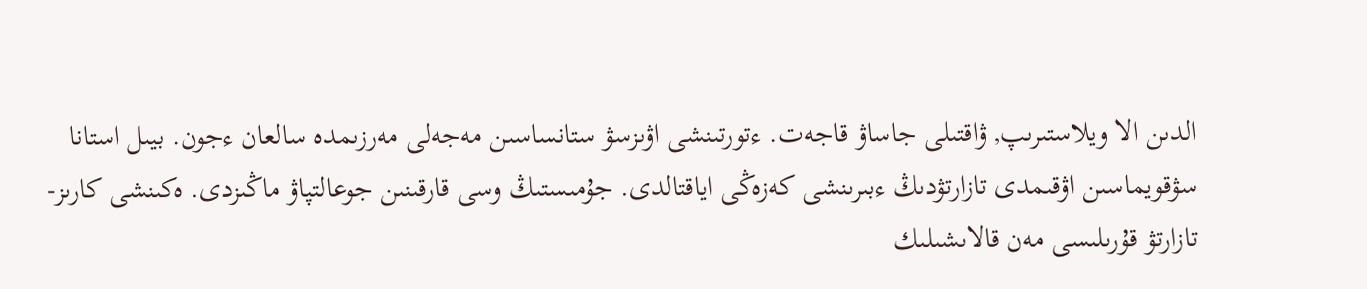الدىن الا ويلاستىرىپ, ۋاقتىلى جاساۋ قاجەت. ءتورتىنشى اۋىزسۋ ستانساسىن مەجەلى مەرزىمدە سالعان ءجون. بيىل استانا سۋقويماسىن اۋقىمدى تازارتۋدىڭ ءبىرىنشى كەزەڭى اياقتالدى. جۇمىستىڭ وسى قارقىنىن جوعالتپاۋ ماڭىزدى. ەكىنشى كارىز-تازارتۋ قۇرىلىسى مەن قالاىشىلىك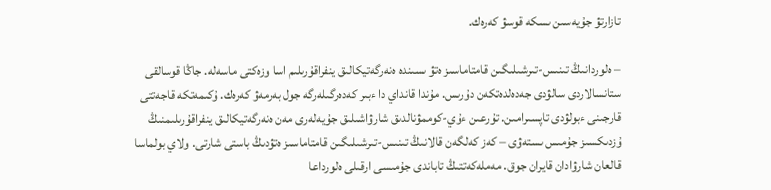تازارتۋ جۇيەسىن ىسكە قوسۋ كەرەك.

– ەلوردانىڭ تىنىس-تىرشىلىگىن قامتاماسىز ەتۋ ىسىندە ەنەرگەتيكالىق ينفراقۇرىلىم اسا وزەكتى ماسەلە. جاڭا قوسالقى ستانسالاردى سالۋدى جەدەلدەتكەن دۇرىس. مۇندا قانداي دا ءبىر كەدەرگىلەرگە جول بەرمەۋ كەرەك. ۇكىمەتكە قاجەتتى قارجىنى ءبولۋدى تاپسىرامىن. تۇرعىن ءۇي-كوممۋنالدىق شارۋاشىلىق جۇيەلەرى مەن ەنەرگەتيكالىق ينفراقۇرىلىمنىڭ ۇزدىكسىز جۇمىس ىستەۋى – كەز كەلگەن قالانىڭ تىنىس-تىرشىلىگىن قامتاماسىز ەتۋدىڭ باستى شارتى. ولاي بولماسا قالعان شارۋادان قايران جوق. مەملەكەتتىڭ تاباندى جۇمىسى ارقىلى ەلورداعا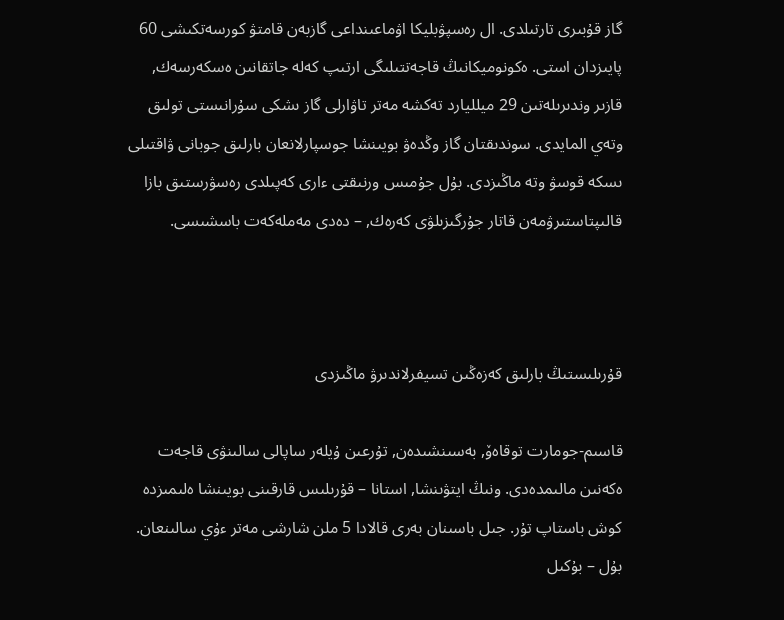گاز قۇبىرى تارتىلدى. ال رەسپۋبليكا اۋماعىنداعى گازبەن قامتۋ كورسەتكىشى 60 پايىزدان استى. ەكونوميكانىڭ قاجەتتىلىگى ارتىپ كەلە جاتقانىن ەسكەرسەك, قازىر وندىرىلەتىن 29 ميلليارد تەكشە مەتر تاۋارلى گاز ىشكى سۇرانىستى تولىق وتەي المايدى. سوندىقتان گاز وڭدەۋ بويىنشا جوسپارلانعان بارلىق جوبانى ۋاقتىلى ىسكە قوسۋ وتە ماڭىزدى. بۇل جۇمىس ورنىقتى ءارى كەپىلدى رەسۋرستىق بازا قالىپتاستىرۋمەن قاتار جۇرگىزىلۋى كەرەك, – دەدى مەملەكەت باسشىسى.



قۇرىلىستىڭ بارلىق كەزەڭىن تسيفرلاندىرۋ ماڭىزدى

قاسىم-جومارت توقاەۆ, بەسىنشىدەن, تۇرعىن ۇيلەر ساپالى سالىنۋى قاجەت ەكەنىن مالىمدەدى. ونىڭ ايتۋىنشا, استانا – قۇرىلىس قارقىنى بويىنشا ەلىمىزدە كوش باستاپ تۇر. جىل باسىنان بەرى قالادا 5 ملن شارشى مەتر ءۇي سالىنعان. بۇل – بۇكىل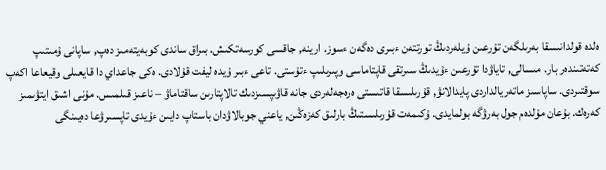ەلدە قولدانىسقا بەرىلگەن تۇرعىن ۇيلەردىڭ تورتتەن ءبىرى دەگەن ءسوز. ارينە, جاقسى كورسەتكىش. بىراق ساندى كوبەيتەمىز دەپ, ساپانى ۇمىتىپ كەتەتىندەر بار. مىسالى, تاياۋدا تۇرعىن ءۇيدىڭ سىرتقى قاپتاماسى وپىرىلىپ ءتۇستى. تاعى ءبىر ۇيدە ليفت قۇلادى. ەكى جاعداي دا قايعىلى وقيعاعا اكەپ سوقتىردى. ساپاسىز ماتەريالداردى پايدالانۋ, قۇرىلىسقا قاتىستى ەرەجەلەردى جانە قاۋىپسىزدىك تالاپتارىن ساقتاماۋ – ناعىز قىلمىس. مۇنى اشىق ايتۋىمىز كەرەك. بۇعان مۇلدەم جول بەرۋگە بولمايدى. ۇكىمەت قۇرىلىستىڭ بارلىق كەزەڭىن, ياعني جوبالاۋدان باستاپ دايىن ءۇيدى تاپسىرۋعا دەيىنگى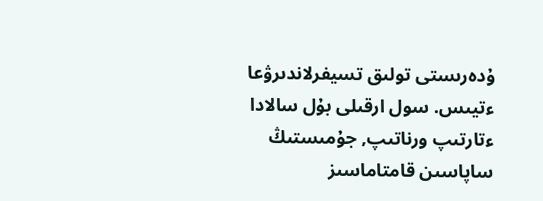ۇدەرىستى تولىق تسيفرلاندىرۋعا ءتيىس. سول ارقىلى بۇل سالادا ءتارتىپ ورناتىپ, جۇمىستىڭ ساپاسىن قامتاماسىز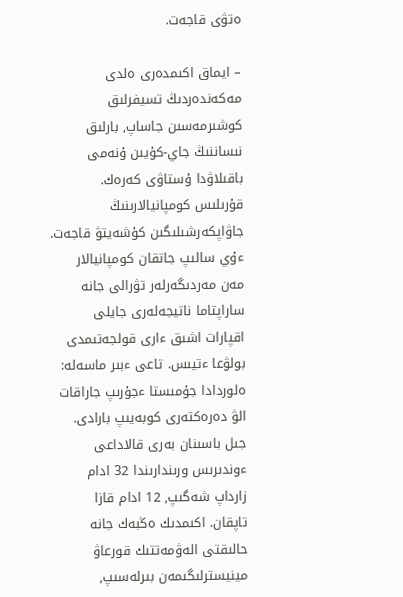ەتۋى قاجەت.

– ايماق اكىمدەرى ەلدى مەكەندەردىڭ تسيفرلىق كوشىرمەسىن جاساپ, بارلىق نىساننىڭ جاي-كۇيىن ۇنەمى باقىلاۋدا ۇستاۋى كەرەك. قۇرىلىس كومپانيالارىنىڭ جاۋاپكەرشىلىگىن كۇشەيتۋ قاجەت. ءۇي سالىپ جاتقان كومپانيالار مەن مەردىگەرلەر تۋرالى جانە ساراپتاما ناتيجەلەرى جايلى اقپارات اشىق ءارى قولجەتىمدى بولۋعا ءتيىس. تاعى ءبىر ماسەلە: ەلوردادا جۇمىستا ءجۇرىپ جاراقات الۋ دەرەكتەرى كوبەيىپ بارادى. جىل باسىنان بەرى قالاداعى ءوندىرىس ورىندارىندا 32 ادام زارداپ شەگىپ, 12 ادام قازا تاپقان. اكىمدىك ەڭبەك جانە حالىقتى الەۋمەتتىك قورعاۋ مينيسترلىگىمەن بىرلەسىپ,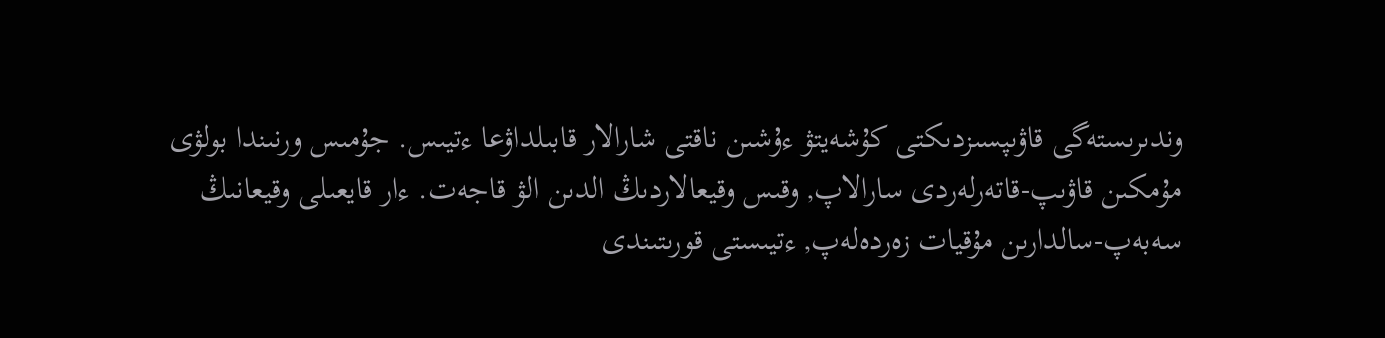وندىرىستەگى قاۋىپسىزدىكتى كۇشەيتۋ ءۇشىن ناقتى شارالار قابىلداۋعا ءتيىس. جۇمىس ورنىندا بولۋى مۇمكىن قاۋىپ-قاتەرلەردى سارالاپ, وقىس وقيعالاردىڭ الدىن الۋ قاجەت. ءار قايعىلى وقيعانىڭ سەبەپ-سالدارىن مۇقيات زەردەلەپ, ءتيىستى قورىتىندى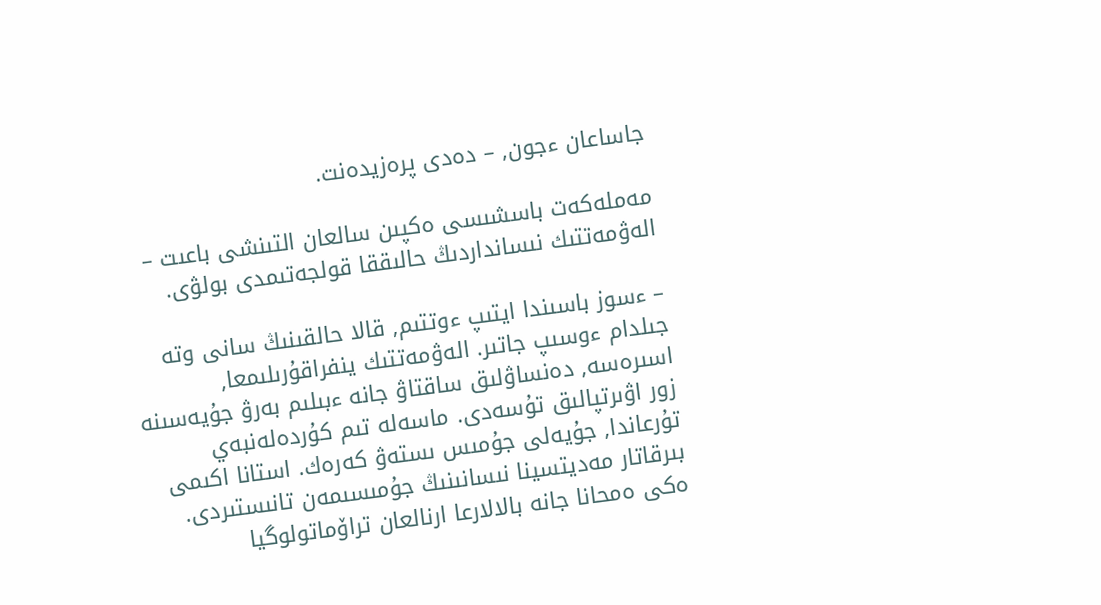جاساعان ءجون, – دەدى پرەزيدەنت.

مەملەكەت باسشىسى ەكپىن سالعان التىنشى باعىت – الەۋمەتتىك نىسانداردىڭ حالىققا قولجەتىمدى بولۋى.

– ءسوز باسىندا ايتىپ ءوتتىم, قالا حالقىنىڭ سانى وتە جىلدام ءوسىپ جاتىر. الەۋمەتتىك ينفراقۇرىلىمعا, اسىرەسە, دەنساۋلىق ساقتاۋ جانە ءبىلىم بەرۋ جۇيەسىنە زور اۋىرتپالىق تۇسەدى. ماسەلە تىم كۇردەلەنبەي تۇرعاندا, جۇيەلى جۇمىس ىستەۋ كەرەك. استانا اكىمى بىرقاتار مەديتسينا نىسانىنىڭ جۇمىسىمەن تانىستىردى. ەكى ەمحانا جانە بالالارعا ارنالعان تراۆماتولوگيا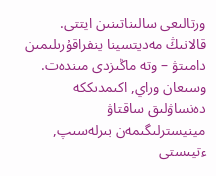ورتالىعى سالىناتىنىن ايتتى. قالانىڭ مەديتسينا ينفراقۇرىلىمىن دامىتۋ – وتە ماڭىزدى مىندەت. وسىعان وراي, اكىمدىككە دەنساۋلىق ساقتاۋ مينيسترلىگىمەن بىرلەسىپ, ءتيىستى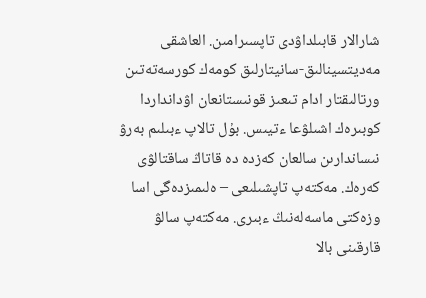شارالار قابىلداۋدى تاپسىرامىن. العاشقى مەديتسينالىق-سانيتارلىق كومەك كورسەتەتىن ورتالىقتار ادام تىعىز قونىستانعان اۋدانداردا كوبىرەك اشىلۋعا ءتيىس. بۇل تالاپ ءبىلىم بەرۋ نىساندارىن سالعان كەزدە دە قاتاڭ ساقتالۋى كەرەك. مەكتەپ تاپشىلىعى – ەلىمىزدەگى اسا وزەكتى ماسەلەنىڭ ءبىرى. مەكتەپ سالۋ قارقىنى بالا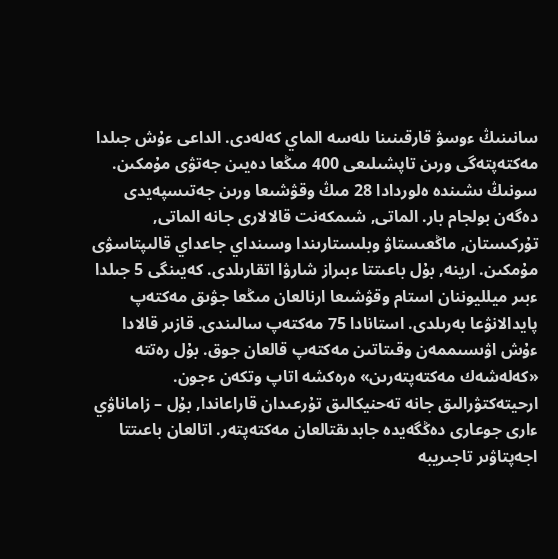سانىنىڭ ءوسۋ قارقىنىنا ىلەسە الماي كەلەدى. الداعى ءۇش جىلدا مەكتەپتەگى ورىن تاپشىلىعى 400 مىڭعا دەيىن جەتۋى مۇمكىن. سونىڭ ىشىندە ەلوردادا 28 مىڭ وقۋشىعا ورىن جەتىسپەيدى دەگەن بولجام بار. الماتى, شىمكەنت قالالارى جانە الماتى, تۇركىستان, ماڭعىستاۋ وبلىستارىندا وسىنداي جاعداي قالىپتاسۋى مۇمكىن. ارينە, بۇل باعىتتا ءبىراز شارۋا اتقارىلدى. كەيىنگى 5 جىلدا ءبىر ميلليوننان استام وقۋشىعا ارنالعان مىڭعا جۋىق مەكتەپ پايدالانۋعا بەرىلدى. استانادا 75 مەكتەپ سالىندى. قازىر قالادا ءۇش اۋىسىممەن وقىتاتىن مەكتەپ قالعان جوق. بۇل رەتتە «كەلەشەك مەكتەپتەرىن» ەرەكشە اتاپ وتكەن ءجون. ارحيتەكتۋرالىق جانە تەحنيكالىق تۇرعىدان قاراعاندا, بۇل – زاماناۋي ءارى جوعارى دەڭگەيدە جابدىقتالعان مەكتەپتەر. اتالعان باعىتتا اجەپتاۋىر تاجىريبە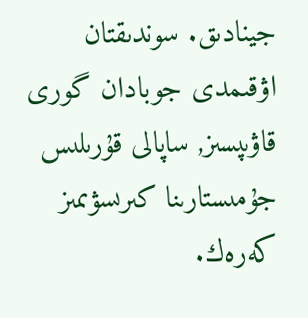جينادىق. سوندىقتان اۋقىمدى جوبادان گورى قاۋىپسىز, ساپالى قۇرىلىس جۇمىستارىنا كىرىسۋىمىز كەرەك.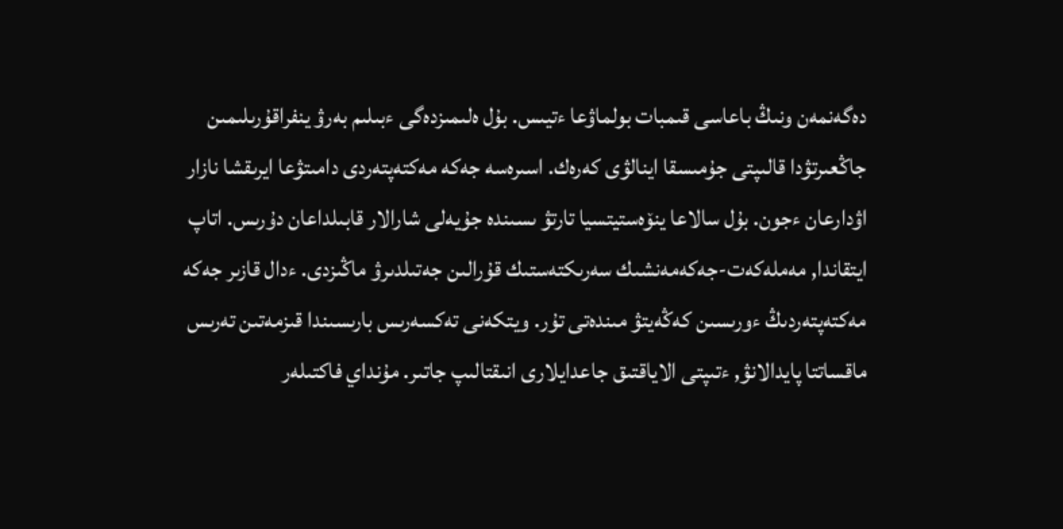دەگەنمەن ونىڭ باعاسى قىمبات بولماۋعا ءتيىس. بۇل ەلىمىزدەگى ءبىلىم بەرۋ ينفراقۇرىلىمىن جاڭعىرتۋدا قالىپتى جۇمىسقا اينالۋى كەرەك. اسىرەسە جەكە مەكتەپتەردى دامىتۋعا ايرىقشا نازار اۋدارعان ءجون. بۇل سالاعا ينۆەستيتسيا تارتۋ ىسىندە جۇيەلى شارالار قابىلداعان دۇرىس. اتاپ ايتقاندا, مەملەكەت-جەكەمەنشىك سەرىكتەستىك قۇرالىن جەتىلدىرۋ ماڭىزدى. ءدال قازىر جەكە مەكتەپتەردىڭ ءورىسىن كەڭەيتۋ مىندەتى تۇر. ويتكەنى تەكسەرىس بارىسىندا قىزمەتىن تەرىس ماقساتتا پايدالانۋ, ءتىپتى الاياقتىق جاعدايلارى انىقتالىپ جاتىر. مۇنداي فاكتىلەر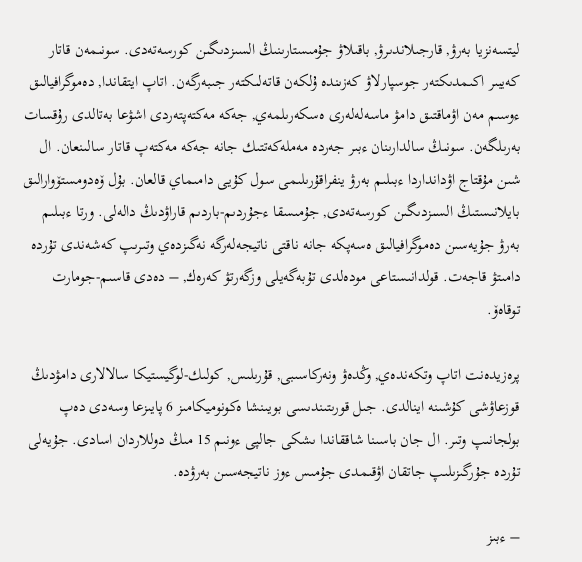ليتسەنزيا بەرۋ, قارجىلاندىرۋ, باقىلاۋ جۇمىستارىنىڭ السىزدىگىن كورسەتەدى. سونىمەن قاتار كەيبىر اكىمدىكتەر جوسپارلاۋ كەزىندە ۇلكەن قاتەلىكتەر جىبەرگەن. اتاپ ايتقاندا, دەموگرافيالىق ءوسىم مەن اۋماقتىق دامۋ ماسەلەلەرى ەسكەرىلمەي, جەكە مەكتەپتەردى اشۋعا بەتالدى رۇقسات بەرىلگەن. سونىڭ سالدارىنان ءبىر جەردە مەملەكەتتىك جانە جەكە مەكتەپ قاتار سالىنعان. ال شىن مۇقتاج اۋدانداردا ءبىلىم بەرۋ ينفراقۇرىلىمى سول كۇيى دامىماي قالعان. بۇل ۆەدومستۆوارالىق بايلانىستىڭ السىزدىگىن كورسەتەدى, جۇمىسقا ءجۇردىم-باردىم قاراۋدىڭ دالەلى. ورتا ءبىلىم بەرۋ جۇيەسىن دەموگرافيالىق ەسەپكە جانە ناقتى ناتيجەلەرگە نەگىزدەي وتىرىپ كەشەندى تۇردە دامىتۋ قاجەت. قولدانىستاعى مودەلدى تۇبەگەيلى وزگەرتۋ كەرەك, – دەدى قاسىم-جومارت توقاەۆ.

پرەزيدەنت اتاپ وتكەندەي, وڭدەۋ ونەركاسىبى, قۇرىلىس, كولىك-لوگيستيكا سالالارى دامۋدىڭ قوزعاۋشى كۇشىنە اينالدى. جىل قورىتىندىسى بويىنشا ەكونوميكامىز 6 پايىزعا وسەدى دەپ بولجانىپ وتىر. ال جان باسىنا شاققاندا ىشكى جالپى ءونىم 15 مىڭ دوللاردان اسادى. جۇيەلى تۇردە جۇرگىزىلىپ جاتقان اۋقىمدى جۇمىس ءوز ناتيجەسىن بەرۋدە.

– ءبىز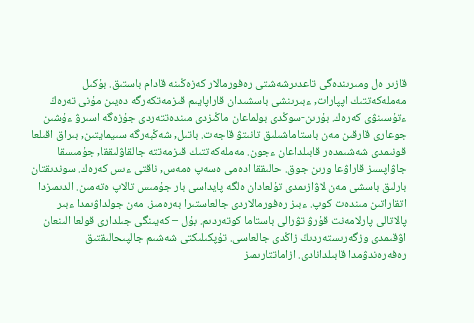قازىر ەل ومىرىندەگى تاعدىرشەشتى رەفورمالار كەزەڭىنە قادام باستىق. بۇكىل مەملەكەتتىك اپپارات, ءبىرىنشى باسشىدان قاراپايىم قىزمەتكەرگە دەيىن مۇنى تەرەڭ ءتۇسىنۋى كەرەك. بۇرىن-سوڭدى بولماعان ماڭىزدى مىندەتتەردى جۇزەگە اسىرۋ ءۇشىن جوعارى قارقىن مەن باستاماشىلىق تانىتۋ قاجەت. باتىل, شەڭبەرگە سىيمايتىن, بىراق اقىلعا قونىمدى شەشىمدەر قابىلداعان ءجون. مەملەكەتتىك قىزمەتتە جالقاۋلىققا, جۇمىسقا جاۋاپسىز قاراۋعا ورىن جوق. حالىققا ادەمى ەسەپ ەمەس, ناقتى ءىس كەرەك. سوندىقتان بارلىق باسشى مەن لاۋازىمدى تۇلعادان ەلگە پايداسى بار جۇمىس تالاپ ەتەمىن. الدىمىزدا اتقاراتىن مىندەت كوپ. ءبىز رەفورمالاردى جالعاستىرا بەرەمىز. مەن جولداۋىمدا ءبىر پالاتالى پارلامەنت قۇرۋ تۋرالى باستاما كوتەردىم. بۇل – كەيىنگى جىلدارى قولعا الىنعان اۋقىمدى وزگەرىستەردىڭ زاڭدى جالعاسى. تۇپكىلىكتى شەشىم جالپىحالىقتىق رەفەرەندۋمدا قابىلدانادى. ازاماتتارىمىز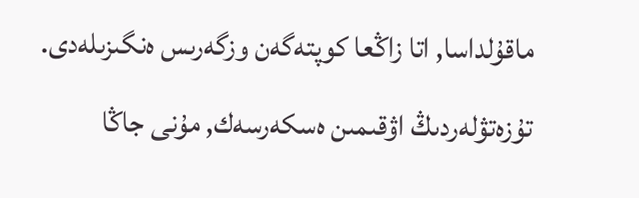ماقۇلداسا, اتا زاڭعا كوپتەگەن وزگەرىس ەنگىزىلەدى. تۇزەتۋلەردىڭ اۋقىمىن ەسكەرسەك, مۇنى جاڭا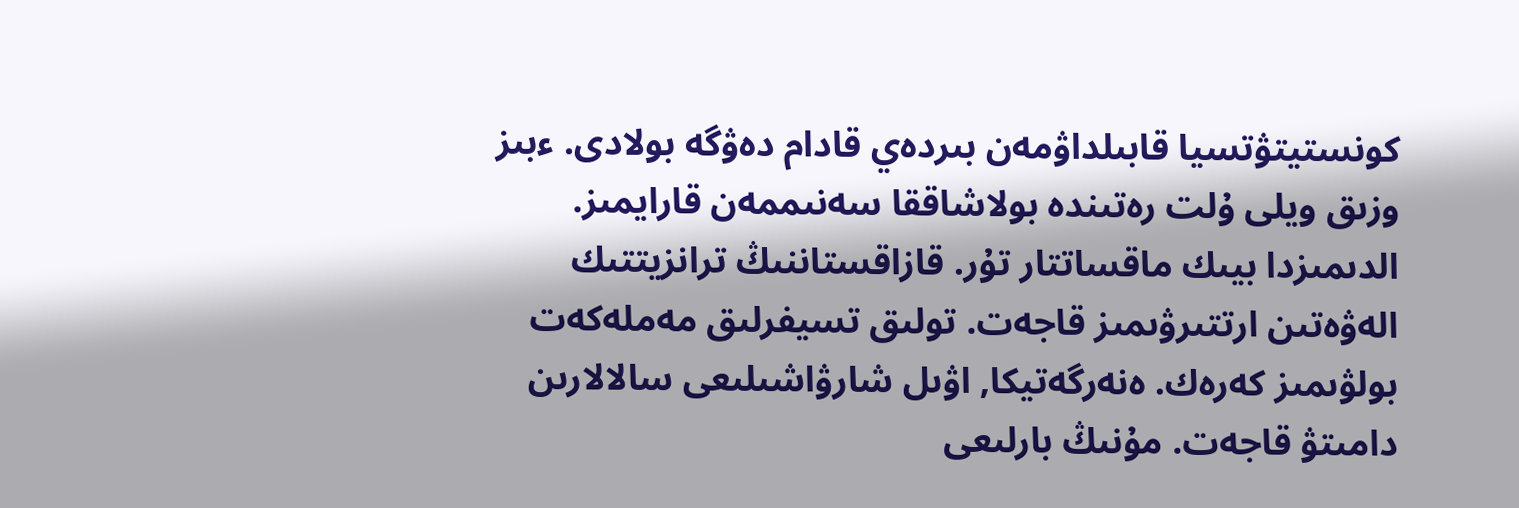كونستيتۋتسيا قابىلداۋمەن بىردەي قادام دەۋگە بولادى. ءبىز وزىق ويلى ۇلت رەتىندە بولاشاققا سەنىممەن قارايمىز. الدىمىزدا بيىك ماقساتتار تۇر. قازاقستاننىڭ ترانزيتتىك الەۋەتىن ارتتىرۋىمىز قاجەت. تولىق تسيفرلىق مەملەكەت بولۋىمىز كەرەك. ەنەرگەتيكا, اۋىل شارۋاشىلىعى سالالارىن دامىتۋ قاجەت. مۇنىڭ بارلىعى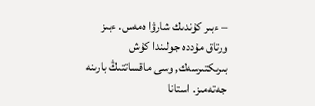– ءبىر كۇندىك شارۋا ەمەس. ءبىز ورتاق مۇددە جولىندا كۇش بىرىكتىرسەك, وسى ماقساتتىڭ بارىنە جەتەمىز. استانا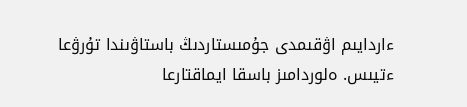ءاردايىم اۋقىمدى جۇمىستاردىڭ باستاۋىندا تۇرۋعا ءتيىس. ەلوردامىز باسقا ايماقتارعا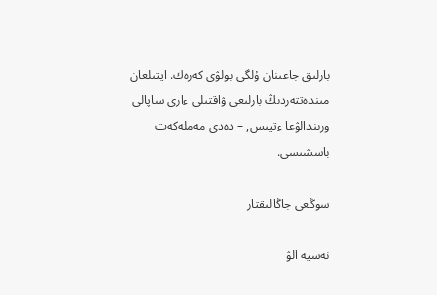بارلىق جاعىنان ۇلگى بولۋى كەرەك. ايتىلعان مىندەتتەردىڭ بارلىعى ۋاقتىلى ءارى ساپالى ورىندالۋعا ءتيىس, – دەدى مەملەكەت باسشىسى.

سوڭعى جاڭالىقتار

نەسيە الۋ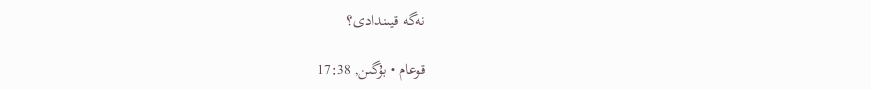نەگە قيىندادى؟

قوعام • بۇگىن, 17:38